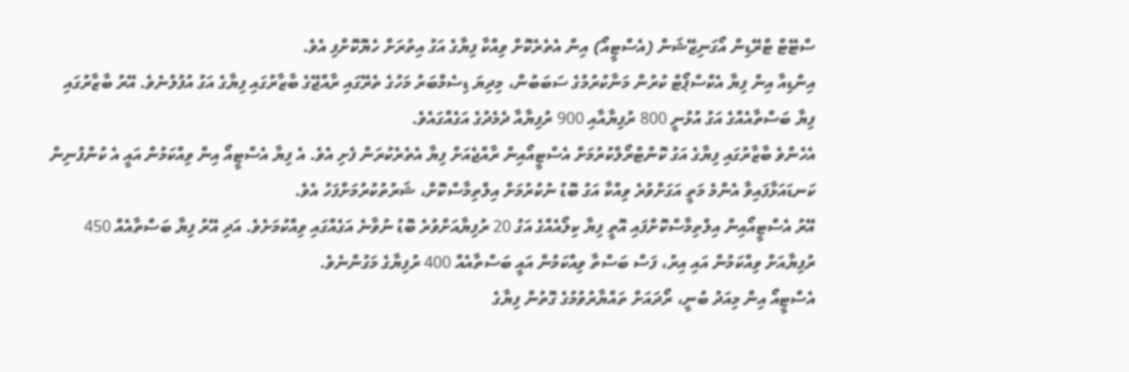ސްޓޭޓް ޓްރޭޑިން އޯގަނިޒޭޝަން (އެސްޓީއޯ) އިން އެތެރެކޮށް ވިއްކާ ފިޔާގެ އަގު އިތުރަށް ހެޔޮކޮށްފި އެވެ.
އިންޑިއާ އިން ފިޔާ އެކްސްޕޯޓް ކުރުން މަނާކުރުމުގެ ސަބަބުން، މިދިޔަ ޑިސެމްބަރު މަހުގެ ތެރޭގައި ރާއްޖޭގެ ބާޒާރުގައި ފިޔާގެ އަގު އުފުލުނެވެ. އޭރު ބާޒާރުގައި ފިޔާ ބަސްތާއެއްގެ އަގު އުޅުނީ 800 ރުފިޔާއާއި 900 ރުފިޔާއާ ދެމެދުގެ އަގެއްގައެވެ.
އެހެންވެ ބާޒާރުގައި ފިޔާގެ އަގު ކޮންޓްރޯލްކުރުމަށް އެސްޓީއޯއިން ރާއްޖެއަށް ފިޔާ އެތެރެކުރަން ފެށި އެވެ. އެ ފިޔާ އެސްޓީއޯ އިން ވިއްކަމުން އައީ އެ ކުންފުނިން ކަނޑައަޅާފައިވާ އެންމެ މަތީ އަގަށްވުރެ ވިއްކާ އަގު ބޮޑު ނުކުރުމަށް އިލްތިމާސްކޮށް، ޝަރުތުކުރުމަށްފަހު އެވެ.
އޭރު އެސްޓީއޯއިން އިލްތިމާސްކޮށްފައި އޮތީ ފިޔާ ކިލޯއެއްގެ އަގު 20 ރުފިޔާއަށްވުރެ ބޮޑު ނުވާނެ އަގެއްގައި ވިއްކުމަށެވެ. އަދި އޭރު ފިޔާ ބަސްތާއެއް 450 ރުފިޔާއަށް ވިއްކަމުން އައި އިރު، ފަސް ބަސްތާ ވިއްކަމުން އައީ ބަސްތާއެއް 400 ރުފިޔާގެ މަގުންނެވެ.
އެސްޓީއޯ އިން މިއަދު ބުނީ، ރޯދައަށް ތައްޔާރުވުމުގެ ގޮތުން ފިޔާގެ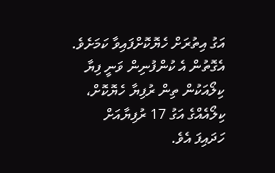އަގު އިތުރަށް ހެޔޮކޮށްފައިވާ ކަމަށެވެ. އެގޮތުން އެ ކުންފުނިން ވަނީ ފިޔާ ކިލޯއަކުން ތިން ރުފިޔާ ހެޔޮކޮށް، ކިލޯއެއްގެ އަގު 17 ރުފިޔާއަށް ހަދައިފަ އެވެ.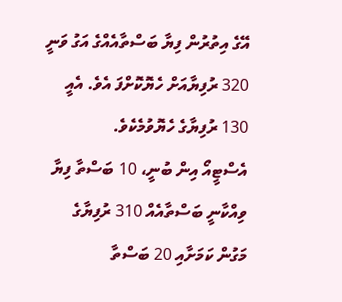އޭގެ އިތުރުން ފިޔާ ބަސްތާއެއްގެ އަގު ވަނީ 320 ރުފިޔާއަށް ހެޔޮކޮށްފަ އެވެ. އެއީ 130 ރުފިޔާގެ ހެޔޮވުމެކެވެ.
އެސްޓީއޯ އިން ބުނީ، 10 ބަސްތާ ފިޔާ ވިއްކާނީ ބަސްތާއެއް 310 ރުފިޔާގެ މަގުން ކަމަށާއި 20 ބަސްތާ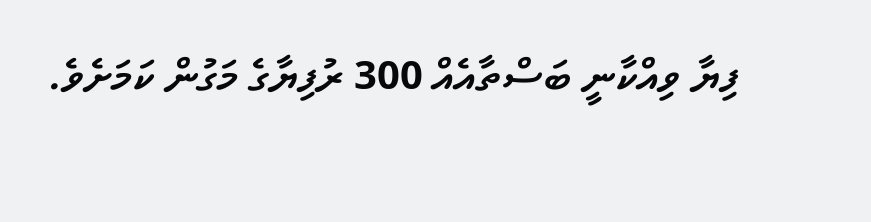ފިޔާ ވިއްކާނީ ބަސްތާއެއް 300 ރުފިޔާގެ މަގުން ކަމަށެވެ.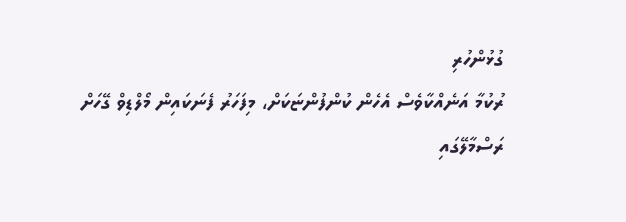ގުޅުންހުރި
ރުކުމާ އަނެއްކާވެސް އެހެން ކުންފުންޏަކަށް، މިފަހަރު ފެނަކައިން މޯލްޑިވް ގޭހަށް
ރަސްމާލޭގައި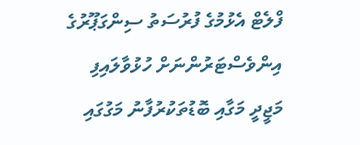ފްލެޓް އެޅުމުގެ ފުރުސަތު ސިންގަޕޫރުގެ އިންވެސްޓަރުންނަށް ހުޅުވާލައިފި
މަޖީދީ މަގާއި ބޮޑުތަކުރުފާނު މަގުގައި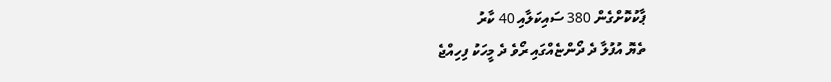ޕާކުކޮށްގެން 380 ސައިކަލާއި 40 ކާރު
ތެޔޮ އުފުލާ ދެ ދޯންޏެއްގައި ރޯވެ ދެ މީހަކު ފިހިއްޖެ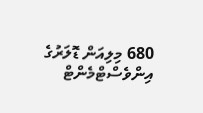680 މިލިއަން ޑޮލަރުގެ އިންވެސްޓްމެންޓް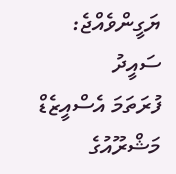ޔަގީންވެއްޖެ: ސައީދު
ފުރަތަމަ އެސްއީޒެޑް މަޝްރޫއުގެ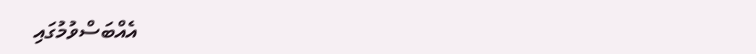އެއްބަސްވުމުގައި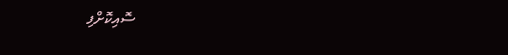ސޮއިކޮށްފި